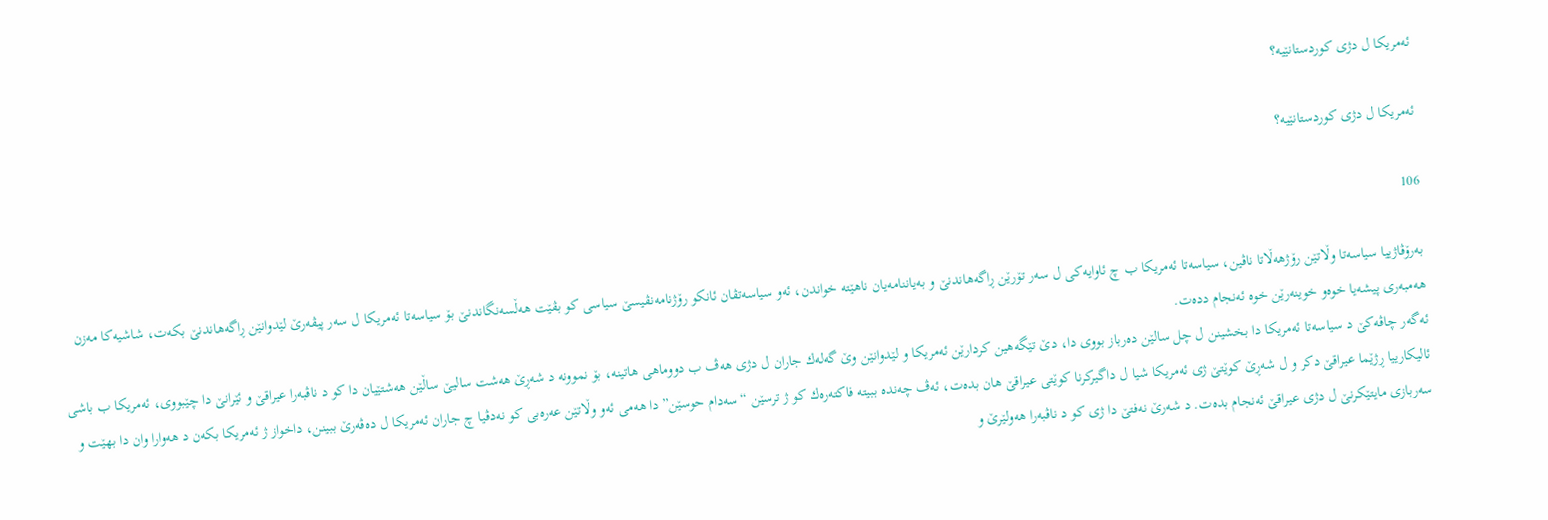ئه‌مریكا ل دژى كوردستانێیه‌؟

ئه‌مریكا ل دژى كوردستانێیه‌؟

106

به‌رۆڤاژییا سیاسه‌تا وڵاتێن رۆژهه‌ڵاتا ناڤین، سیاسه‌تا ئه‌مریكا ب چ ئاوایه‌كى ل سه‌ر تۆرێن ڕاگه‌هاندنێ و به‌یاننامه‌یان ناهێته‌ خواندن، ئه‌و سیاسه‌تڤان ئانكو رۆژنامه‌نڤیسێ سیاسى كو بڤێت هه‌ڵسه‌نگاندنێ بۆ سیاسه‌تا ئه‌مریكا ل سه‌ر پیڤه‌رێ لێدوانێن ڕاگه‌هاندنێ بكه‌ت، شاشیه‌كا مه‌زن هه‌مبه‌رى پیشه‌یا خوه‌و خوینه‌رێن خوه‌ ئه‌نجام دده‌ت.
ئه‌گه‌ر چاڤه‌كێ د سیاسه‌تا ئه‌مریكا دا بخشینن ل چل سالێن ده‌رباز بووی دا، دێ تێگه‌هین كردارێن ئه‌مریكا و لێدوانێن وێ گه‌له‌ك جاران ل دژى هه‌ڤ ب دووماهی هاتینه‌، بۆ نموونه‌ د شه‌ڕێ هه‌شت سالیێ ساڵێن هه‌شتێیان دا كو د ناڤبه‌را عیراقێ و ئێرانێ دا چێبووى، ئه‌مریكا ب باشى ئالیكارییا ڕژێما عیراقێ دكر و ل شه‌ڕێ كوێتێ ژى ئه‌مریكا شیا ل داگیركرنا كوێتى عیراقێ هان بده‌ت، ئه‌ڤ چه‌نده‌ ببیته‌ فاكته‌ره‌ك كو ژ ترسێن “سه‌دام حوسێن”دا هه‌مى ئه‌و وڵاتێن عه‌ره‌بى كو نه‌دڤیا چ جاران ئه‌مریكا ل ده‌ڤه‌رێ ببینن، داخواز ژ ئه‌مریكا بكه‌ن د هه‌وارا وان دا بهێت و سه‌ربازى مایتێكرنێ ل دژى عیراقێ ئه‌نجام بده‌ت. د شه‌رێ نه‌فتێ دا ژى كو د ناڤبه‌را هه‌ولێرێ و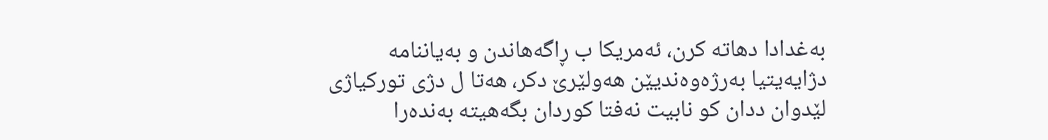به‌غدادا دهاته‌ كرن، ئه‌مریكا ب ڕاگه‌هاندن و به‌یاننامه‌ دژایه‌یتیا به‌رژه‌وه‌ندیێن هه‌ولێرێ دكر، هه‌تا ل دژى توركیاژى لێدوان ددان كو نابیت نه‌فتا كوردان بگه‌هیته‌ به‌نده‌را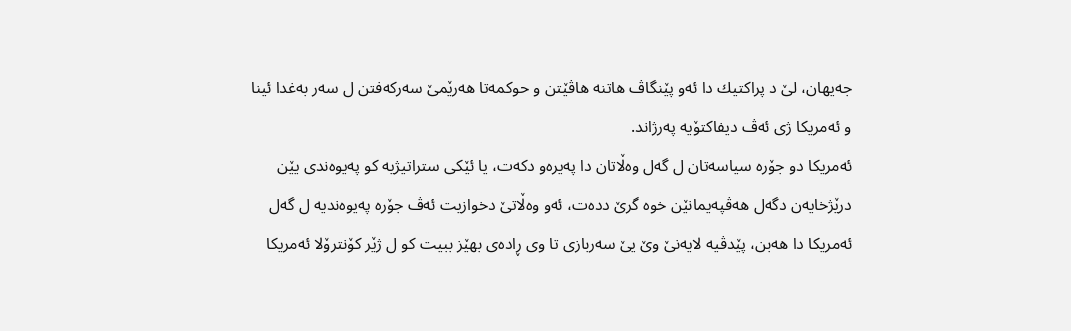جه‌یهان، لێ د پراكتیك دا ئه‌و پێنگاڤ هاتنه‌ هاڤێتن و حوكمه‌تا هه‌رێمێ سه‌ركه‌فتن ل سه‌ر به‌غدا ئینا و ئه‌مریكا ژى ئه‌ڤ دیفاكتۆیه‌ په‌رژاند.
ئه‌مریكا دو جۆره‌ سیاسه‌تان ل گه‌ل وه‌ڵاتان دا په‌یره‌و دكه‌ت، یا ئێكى ستراتیژیه‌ كو په‌یوه‌ندى یێن درێژخایه‌ن دگه‌ل هه‌ڤپه‌یمانێن خوه‌ گرێ دده‌ت، ئه‌و وه‌ڵاتێ دخوازیت ئه‌ڤ جۆره‌ په‌یوه‌ندیه‌ ل گه‌ل ئه‌مریكا دا هه‌بن، پێدڤیه‌ لایه‌نێ وێ یێ سه‌ربازى تا وى ڕاده‌ی بهێز ببیت كو ل ژێر كۆنترۆلا ئه‌مریكا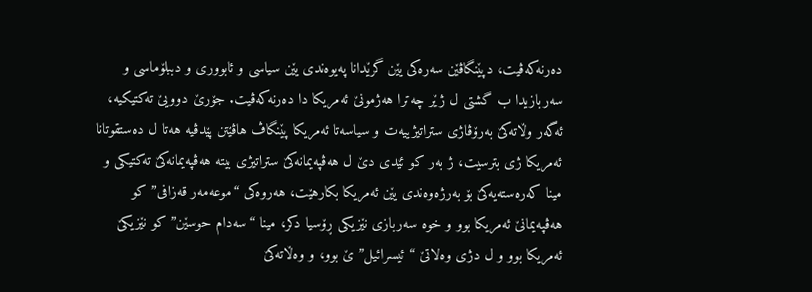ده‌رنه‌كه‌ڤیت، دپێنگاڤێن سه‌ره‌كى یێن گرێدانا په‌یوه‌ندى یێن سیاسى و ئابوورى و دببلۆماسى و سه‌ربازیدا ب گشتى ل ژێر چه‌ترا هه‌ژمونێ ئه‌مریكا دا ده‌رنه‌كه‌ڤیت. جۆرێ دوویێ ته‌كتیكیه‌، ئه‌گه‌ر وڵاته‌كێ به‌رۆڤاژى ستراتیژییه‌ت و سیاسه‌تا ئه‌مریكا پێنگاڤ هاڤێتن پێدڤیه‌ هه‌تا ل ده‌ستقوتانا ئه‌مریكا ژى بترسیت، ژ به‌ر كو ئێدى دێ ل هه‌ڤپه‌یمانه‌كێ ستراتیژى بیته‌ هه‌ڤپه‌یمانه‌كێ ته‌كتیكى و مینا كه‌ره‌سته‌یه‌كێ بۆ به‌رژه‌وه‌ندى یێن ئه‌مریكا بكارهێت، هه‌روه‌كى “موعه‌مه‌ر قه‌زافى” كو هه‌ڤپه‌یمانێ ئه‌مریكا بوو و خوه‌ سه‌ربازى نێزیكى ڕۆسیا دكر، مینا “سه‌دام حوسێن” كو نێزیكێ ئه‌مریكا بوو و ل دژى وه‌لاتێ “ئیسرائیل”ێ بوو، و وه‌ڵاته‌كێ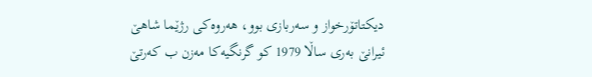دیكتاتۆرخواز و سه‌ربازى بوو، هه‌روه‌كى رژێما شاهێ ئیرانێ به‌رى ساڵا 1979 كو گرنگیه‌كا مه‌زن ب كه‌رتێ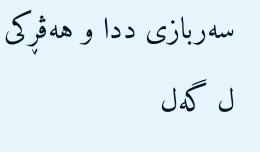سه‌ربازى ددا و هه‌ڤڕكى ل گه‌ل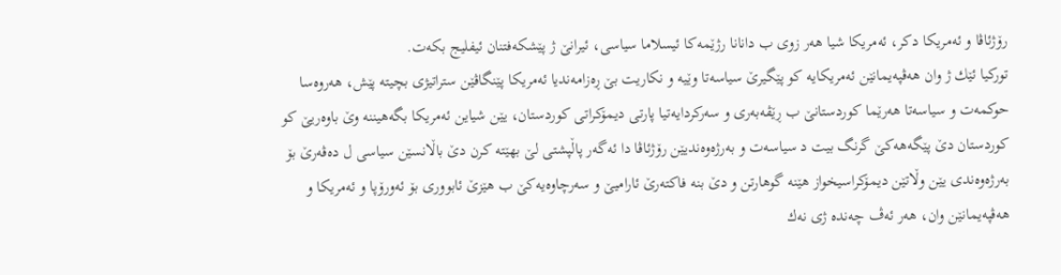رۆژئاڤا و ئه‌مریكا دكر، ئه‌مریكا شیا هه‌ر زوى ب دانانا رژێمه‌كا ئیسلاما سیاسى، ئیرانێ ژ پێشكه‌فتنان ئیفلیج بكه‌ت.
توركیا ئێك ژ وان هه‌ڤپه‌یمانێن ئه‌مریكایه‌ كو پێگیرێ سیاسه‌تا وێیه‌ و نكاریت بێ ڕه‌زامه‌ندیا ئه‌مریكا پێنگاڤێن ستراتیژى بچیته‌ پێش، هه‌روه‌سا حوكمه‌ت و سیاسه‌تا هه‌رێما كوردستانێ ب ڕێڤه‌به‌رى و سه‌ركردایه‌تیا پارتى دیمۆكراتى كوردستان، یێن شیاین ئه‌مریكا بگه‌هیننه‌ وێ باوه‌ریێ كو كوردستان دێ پێگه‌هه‌كێ گرنگ بیت د سیاسه‌ت و به‌رژه‌وه‌ندیێن رۆژئاڤا دا ئه‌گه‌ر پاڵپشتى لێ بهێته‌ كرن دێ باڵانسێن سیاسى ل ده‌ڤه‌رێ بۆ به‌رژه‌وه‌ندى یێن وڵاتێن دیمۆكراسیخواز هێنه‌ گوهارتن و دێ بنه‌ فاكته‌رێ ئارامیێ و سه‌رچاوه‌یه‌كێ ب هێزێ ئابوورى بۆ ئه‌ورۆپا و ئه‌مریكا و هه‌ڤپه‌یمانێن وان، هه‌ر ئه‌ڤ چه‌نده‌ ژى نه‌ك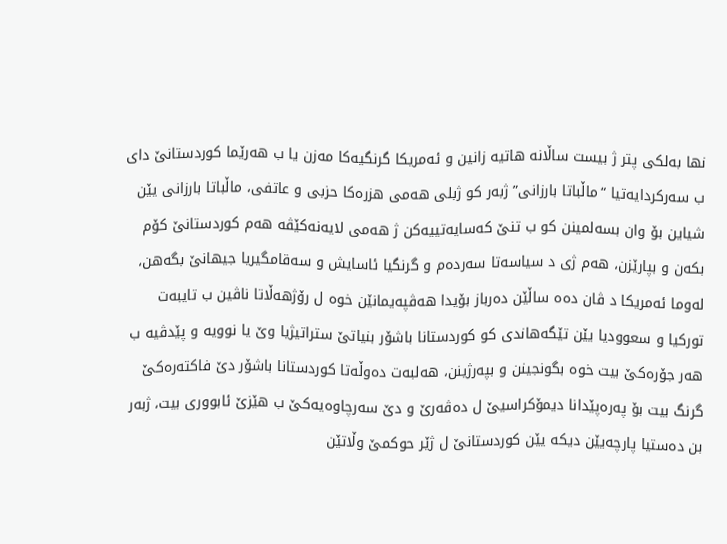نها به‌لكى پتر ژ بیست ساڵانه‌ هاتیه‌ زانین و ئه‌مریكا گرنگیه‌كا مه‌زن یا ب هه‌رێما كوردستانێ داى ب سه‌ركردایه‌تیا “ماڵباتا بارزانى” ژبه‌ر كو ژبلى هه‌مى هزره‌كا حزبى و عاتفى، ماڵباتا بارزانى یێن شیاین بۆ وان بسه‌لمینن كو ب تنێ كه‌سایه‌تییه‌كن ژ هه‌مى لایه‌نه‌كێڤه‌ هه‌م كوردستانێ كۆم بكه‌ن و بپارێزن، هه‌م ژى د سیاسه‌تا سه‌رده‌م و گرنگیا ئاسایش و سه‌قامگیریا جیهانێ بگه‌هن، له‌وما ئه‌مریكا د ڤان ده‌ه ساڵێن ده‌رباز بۆیدا هه‌ڤپه‌یمانێن خوه‌ ل رۆژهه‌ڵاتا ناڤین ب تایبه‌ت توركیا و سعوودیا یێن تێگه‌هاندى كو كوردستانا باشۆر بنیاتێ ستراتیژیا وێ یا نوویه‌ و پێدڤیه‌ ب هه‌ر جۆره‌كێ بیت خوه‌ بگونجینن و بپه‌رژینن، هه‌لبه‌ت ده‌وڵه‌تا كوردستانا باشۆر دێ فاكته‌ره‌كێ گرنگ بیت بۆ په‌ره‌پێدانا دیمۆكراسیێ ل ده‌ڤه‌رێ و دێ سه‌رچاوه‌یه‌كێ ب هێزێ ئابوورى بیت، ژبه‌ر بن ده‌ستیا پارچه‌یێن دیكه‌ یێن كوردستانێ ل ژێر حوكمێ وڵاتێن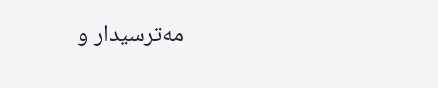مه‌ترسیدار و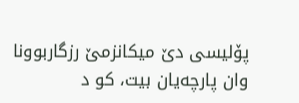پۆلیسى دێ میكانزمێ رزگاربوونا وان پارچه‌یان بیت، كو د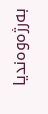به‌رژه‌وه‌ندیا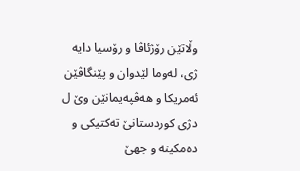وڵاتێن رۆژئاڤا و رۆسیا دایه‌ ژى، له‌وما لێدوان و پێنگاڤێن ئه‌مریكا و هه‌ڤپه‌یمانێن وێ ل دژى كوردستانێ ته‌كتیكى و ده‌مكینه‌ و جهێ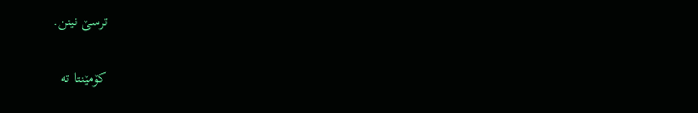ترسێ نینن.

کۆمێنتا تە